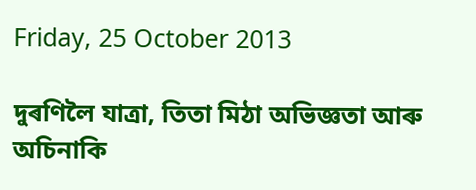Friday, 25 October 2013

দুৰণিলৈ যাত্ৰা, তিতা মিঠা অভিজ্ঞতা আৰু অচিনাকি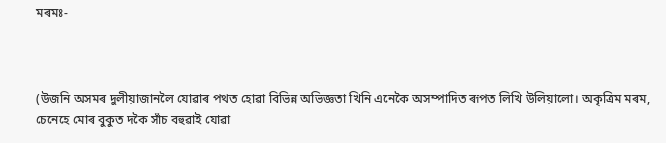মৰমঃ-



(উজনি অসমৰ দুলীয়াজানলৈ যোৱাৰ পথত হোৱা বিভিন্ন অভিজ্ঞতা খিনি এনেকৈ অসম্পাদিত ৰূপত লিখি উলিয়ালো। অকৃত্ৰিম মৰম, চেনেহে মোৰ বুকুত দকৈ সাঁচ বহুৱাই যোৱা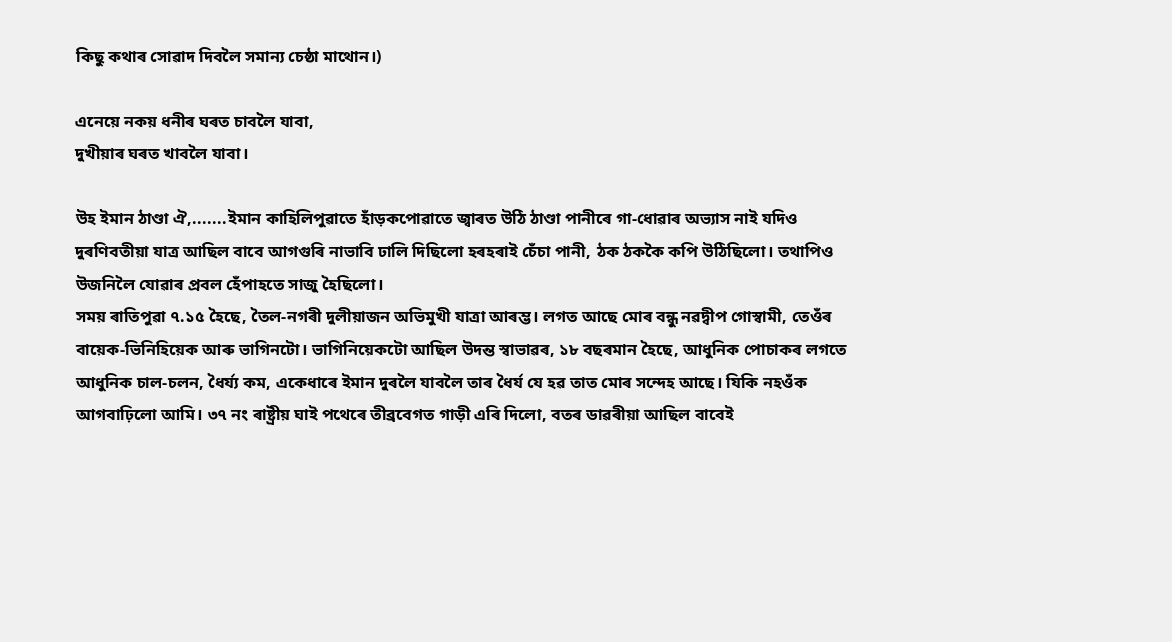কিছু কথাৰ সোৱাদ দিবলৈ সমান্য চেষ্ঠা মাথোন।)

এনেয়ে নকয় ধনীৰ ঘৰত চাবলৈ যাবা,
দুখীয়াৰ ঘৰত খাবলৈ যাবা।

উহ ইমান ঠাণ্ডা ঐ,.......ইমান কাহিলিপুৱাতে হাঁড়কপোৱাতে জ্বাৰত উঠি ঠাণ্ডা পানীৰে গা-ধোৱাৰ অভ্যাস নাই যদিও দুৰণিবতীয়া যাত্ৰ আছিল বাবে আগগুৰি নাভাবি ঢালি দিছিলো হৰহৰাই চেঁচা পানী, ঠক ঠককৈ কপি উঠিছিলো। তথাপিও উজনিলৈ যোৱাৰ প্ৰবল হেঁপাহতে সাজু হৈছিলো।
সময় ৰাতিপুৱা ৭.১৫ হৈছে, তৈল-নগৰী দুলীয়াজন অভিমুখী যাত্ৰা আৰম্ভ। লগত আছে মোৰ বন্ধু নৱদ্বীপ গোস্বামী, তেওঁৰ বায়েক-ভিনিহিয়েক আৰু ভাগিনটো। ভাগিনিয়েকটো আছিল উদন্ত স্বাভাৱৰ, ১৮ বছৰমান হৈছে, আধুনিক পোচাকৰ লগতে আধুনিক চাল-চলন, ধৈৰ্য্য কম, একেধাৰে ইমান দুৰলৈ যাবলৈ তাৰ ধৈৰ্য যে হৱ তাত মোৰ সন্দেহ আছে। যিকি নহওঁক আগবাঢ়িলো আমি। ৩৭ নং ৰাষ্ট্ৰীয় ঘাই পথেৰে তীব্ৰবেগত গাড়ী এৰি দিলো, বতৰ ডাৱৰীয়া আছিল বাবেই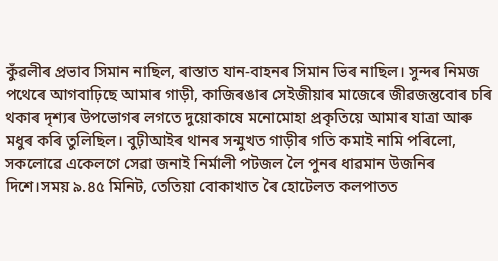কুঁৱলীৰ প্ৰভাব সিমান নাছিল, ৰাস্তাত যান-বাহনৰ সিমান ভিৰ নাছিল। সুন্দৰ নিমজ পথেৰে আগবাঢ়িছে আমাৰ গাড়ী, কাজিৰঙাৰ সেইজীয়াৰ মাজেৰে জীৱজন্তুবোৰ চৰি থকাৰ দৃশ্যৰ উপভোগৰ লগতে দুয়োকাষে মনোমোহা প্ৰকৃতিয়ে আমাৰ যাত্ৰা আৰু মধুৰ কৰি তুলিছিল। বুঢ়ীআইৰ থানৰ সন্মুখত গাড়ীৰ গতি কমাই নামি পৰিলো, সকলোৱে একেলগে সেৱা জনাই নিৰ্মালী পটজল লৈ পুনৰ ধাৱমান উজনিৰ দিশে।সময় ৯.৪৫ মিনিট, তেতিয়া বোকাখাত ৰৈ হোটেলত কলপাতত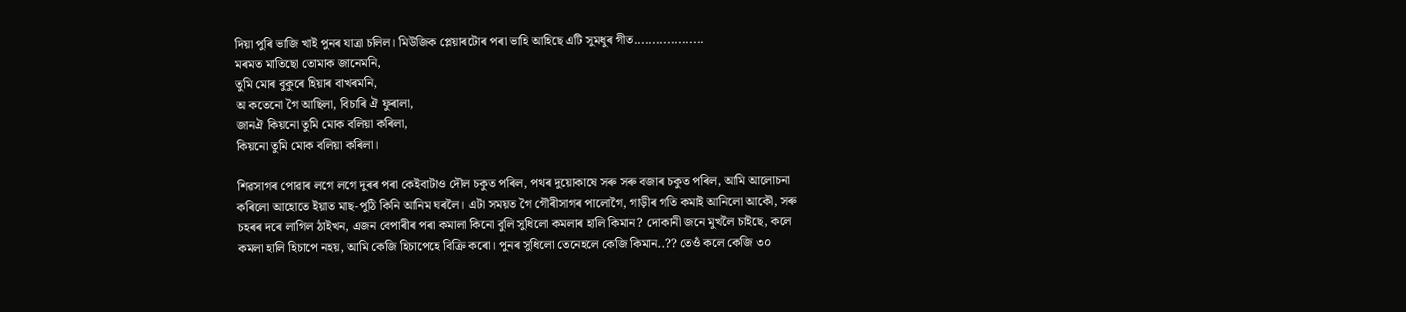দিয়া পুৰি ভাজি খাই পুনৰ যাত্ৰা চলিল। মিউজিক প্লেয়াৰটোৰ পৰা ভাহি আহিছে এটি সুমধুৰ গীত...................
মৰমত মাতিছো তোমাক জানেমনি,
তুমি মোৰ বুকুৰে হিয়াৰ বাখৰমনি,
অ কতেনো গৈ আছিলা, বিচাৰি ঐ ফুৰালা,
জানঐ কিয়নো তুমি মোক বলিয়া কৰিলা,
কিয়নো তুমি মোক বলিয়া কৰিলা।

শিৱসাগৰ পোৱাৰ লগে লগে দুৰৰ পৰা কেইবাটাও দৌল চকুত পৰিল, পথৰ দুয়োকাষে সৰু সৰু বজাৰ চকুত পৰিল, আমি আলোচনা কৰিলো আহোতে ইয়াত মাছ-পুঠি কিনি আনিম ঘৰলৈ। এটা সময়ত গৈ গৌৰীসাগৰ পালোগৈ, গাড়ীৰ গতি কমাই আনিলো আকৌ, সৰু চহৰৰ দৰে লাগিল ঠাইখন, এজন বেপাৰীৰ পৰা কমালা কিনো বুলি সুধিলো কমলাৰ হালি কিমান? দোকানী জনে মুখলৈ চাইছে, কলে কমলা হালি হিচাপে নহয়, আমি কেজি হিচাপেহে বিক্ৰি কৰো। পুনৰ সুধিলো তেনেহলে কেজি কিমান..?? তেওঁ কলে কেজি ৩০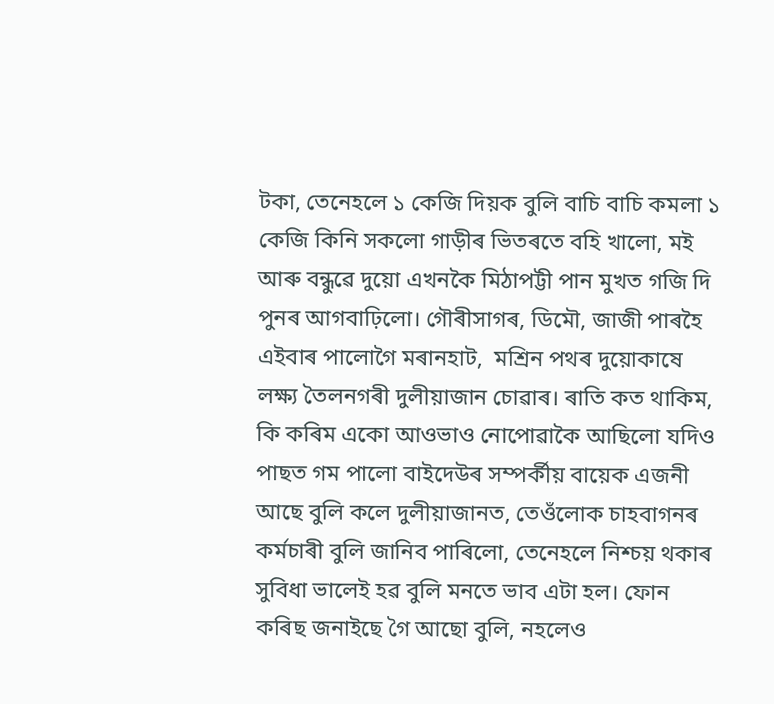টকা, তেনেহলে ১ কেজি দিয়ক বুলি বাচি বাচি কমলা ১ কেজি কিনি সকলো গাড়ীৰ ভিতৰতে বহি খালো, মই আৰু বন্ধুৱে দুয়ো এখনকৈ মিঠাপট্টী পান মুখত গজি দি পুনৰ আগবাঢ়িলো। গৌৰীসাগৰ, ডিমৌ, জাজী পাৰহৈ এইবাৰ পালোগৈ মৰানহাট,  মশ্ৰিন পথৰ দুয়োকাষে লক্ষ্য তৈলনগৰী দুলীয়াজান চোৱাৰ। ৰাতি কত থাকিম, কি কৰিম একো আওভাও নোপোৱাকৈ আছিলো যদিও পাছত গম পালো বাইদেউৰ সম্পৰ্কীয় বায়েক এজনী আছে বুলি কলে দুলীয়াজানত, তেওঁলোক চাহবাগনৰ কৰ্মচাৰী বুলি জানিব পাৰিলো, তেনেহলে নিশ্চয় থকাৰ সুবিধা ভালেই হৱ বুলি মনতে ভাব এটা হল। ফোন কৰিছ জনাইছে গৈ আছো বুলি, নহলেও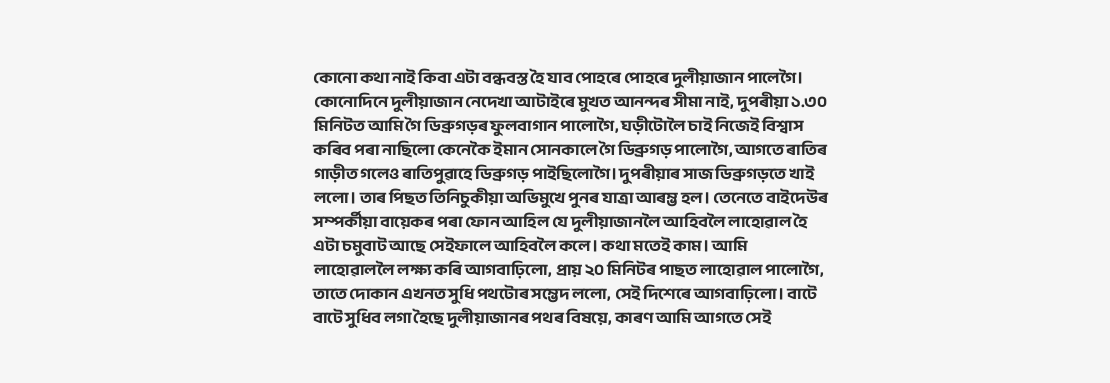কোনো কথা নাই কিবা এটা বন্ধবস্ত হৈ যাব পোহৰে পোহৰে দুলীয়াজান পালেগৈ। কোনোদিনে দুলীয়াজান নেদেখা আটাইৰে মুখত আনন্দৰ সীমা নাই, দুপৰীয়া ১.৩০ মিনিটত আমি গৈ ডিব্ৰুগড়ৰ ফুলবাগান পালোগৈ, ঘড়ীটোলৈ চাই নিজেই বিশ্বাস কৰিব পৰা নাছিলো কেনেকৈ ইমান সোনকালে গৈ ডিব্ৰুগড় পালোগৈ, আগতে ৰাতিৰ গাড়ীত গলেও ৰাতিপুৱাহে ডিব্ৰুগড় পাইছিলোগৈ। দুপৰীয়াৰ সাজ ডিব্ৰুগড়তে খাই ললো। তাৰ পিছত তিনিচুকীয়া অভিমুখে পুনৰ যাত্ৰা আৰম্ভ হল। তেনেতে বাইদেউৰ সম্পৰ্কীয়া বায়েকৰ পৰা ফোন আহিল যে দুলীয়াজানলৈ আহিবলৈ লাহোৱাল হৈ এটা চমুবাট আছে সেইফালে আহিবলৈ কলে। কথা মতেই কাম। আমি লাহোৱাললৈ লক্ষ্য কৰি আগবাঢ়িলো, প্ৰায় ২০ মিনিটৰ পাছত লাহোৱাল পালোগৈ, তাতে দোকান এখনত সুধি পথটোৰ সম্ভেদ ললো, সেই দিশেৰে আগবাঢ়িলো। বাটে বাটে সুধিব লগা হৈছে দুলীয়াজানৰ পথৰ বিষয়ে, কাৰণ আমি আগতে সেই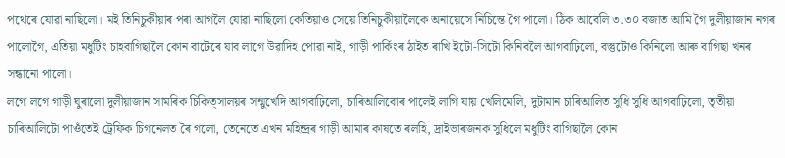পথেৰে যোৱা নাছিলো। মই তিনিচুকীয়াৰ পৰা আগলৈ যোৱা নাছিলো কেতিয়াও সেয়ে তিনিচুকীয়ালৈকে অনায়েসে নিচিন্তে গৈ পালো। ঠিক আবেলি ৩.৩০ বজাত আমি গৈ দুলীয়াজান নগৰ পালোগৈ, এতিয়া মধুটিং চাহবাগিছালৈ কোন বাটেৰে যাব লাগে উৱাদিহ পোৱা নাই, গাড়ী পাৰ্কিংৰ ঠাইত ৰাখি ইটো-সিটো কিনিবলৈ আগবাঢ়িলো, বস্তুটোও কিনিলো আৰু বাগিছা খনৰ সন্ধানো পালো।
লগে লগে গাড়ী ঘুৰালো দুলীয়াজান সামৰিক চিকিত্সালয়ৰ সন্মুখেদি আগবাঢ়িলো, চাৰিআলিবোৰ পালেই লাগি যায় খেলিমেলি, দুটামান চাৰিআলিত সুধি সুধি আগবাঢ়িলো, তৃতীয়া চাৰিআলিটো পাওঁতেই ট্ৰেফিক চিগনেলত ৰৈ গলো, তেনেতে এখন মহিন্দ্ৰৰ গাড়ী আমাৰ কাষতে ৰলহি, দ্ৰাইভাৰজনক সুধিলে মধুটিং বাগিছালৈ কোন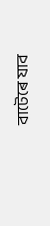বাটেৰে যাব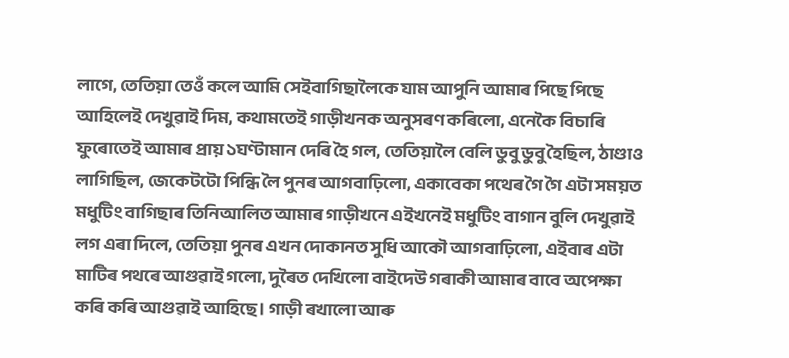লাগে, তেতিয়া তেওঁ কলে আমি সেইবাগিছালৈকে যাম আপুনি আমাৰ পিছে পিছে আহিলেই দেখুৱাই দিম, কথামতেই গাড়ীখনক অনুসৰণ কৰিলো, এনেকৈ বিচাৰি ফুৰোতেই আমাৰ প্ৰায় ১ঘণ্টামান দেৰি হৈ গল, তেতিয়ালৈ বেলি ডুবু ডুবু হৈছিল, ঠাণ্ডাও লাগিছিল, জেকেটটো পিন্ধি লৈ পুনৰ আগবাঢ়িলো, একাবেকা পথেৰ গৈ গৈ এটা সময়ত মধুটিং বাগিছাৰ তিনিআলিত আমাৰ গাড়ীখনে এইখনেই মধুটিং বাগান বুলি দেখুৱাই লগ এৰা দিলে, তেতিয়া পুনৰ এখন দোকানত সুধি আকৌ আগবাঢ়িলো, এইবাৰ এটা মাটিৰ পথৰে আগুৱাই গলো, দুৰৈত দেখিলো বাইদেউ গৰাকী আমাৰ বাবে অপেক্ষা কৰি কৰি আগুৱাই আহিছে। গাড়ী ৰখালো আৰু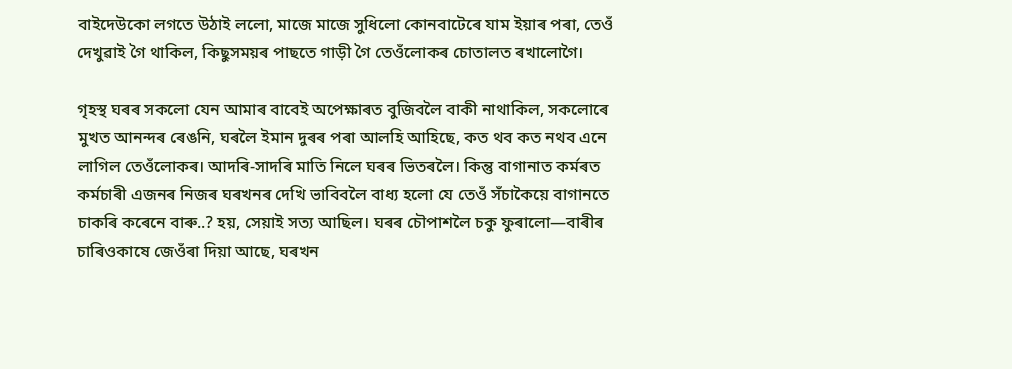বাইদেউকো লগতে উঠাই ললো, মাজে মাজে সুধিলো কোনবাটেৰে যাম ইয়াৰ পৰা, তেওঁ দেখুৱাই গৈ থাকিল, কিছুসময়ৰ পাছতে গাড়ী গৈ তেওঁলোকৰ চোতালত ৰখালোগৈ।

গৃহস্থ ঘৰৰ সকলো যেন আমাৰ বাবেই অপেক্ষাৰত বুজিবলৈ বাকী নাথাকিল, সকলোৰে মুখত আনন্দৰ ৰেঙনি, ঘৰলৈ ইমান দুৰৰ পৰা আলহি আহিছে, কত থব কত নথব এনে লাগিল তেওঁলোকৰ। আদৰি-সাদৰি মাতি নিলে ঘৰৰ ভিতৰলৈ। কিন্তু বাগানাত কৰ্মৰত কৰ্মচাৰী এজনৰ নিজৰ ঘৰখনৰ দেখি ভাবিবলৈ বাধ্য হলো যে তেওঁ সঁচাকৈয়ে বাগানতে চাকৰি কৰেনে বাৰু..? হয়, সেয়াই সত্য আছিল। ঘৰৰ চৌপাশলৈ চকু ফুৰালো—বাৰীৰ চাৰিওকাষে জেওঁৰা দিয়া আছে, ঘৰখন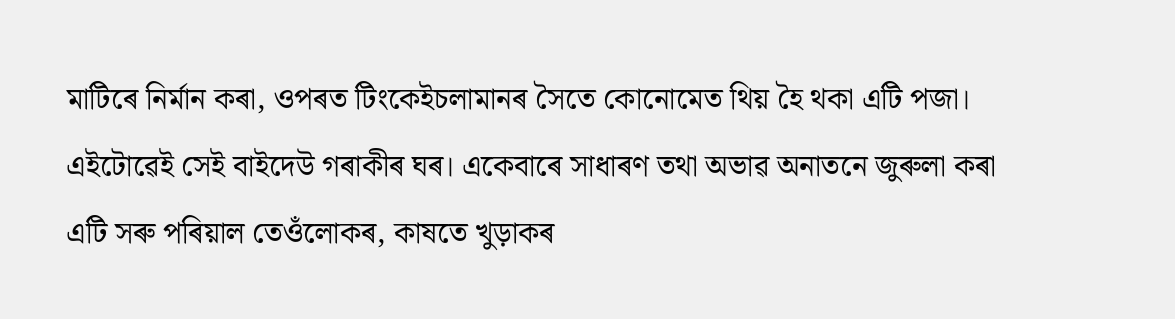মাটিৰে নিৰ্মান কৰা, ওপৰত টিংকেইচলামানৰ সৈতে কোনোমেত থিয় হৈ থকা এটি পজা। এইটোৱেই সেই বাইদেউ গৰাকীৰ ঘৰ। একেবাৰে সাধাৰণ তথা অভাৱ অনাতনে জুৰুলা কৰা এটি সৰু পৰিয়াল তেওঁলোকৰ, কাষতে খুড়াকৰ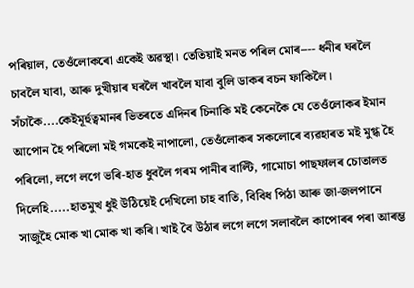পৰিয়াল, তেওঁলোকৰো একেই অৱস্থা। তেতিয়াই মনত পৰিল মোৰ---- ধনীৰ ঘৰলৈ চাবলৈ যাবা, আৰু দুখীয়াৰ ঘৰলৈ খাবলৈ যাবা বুলি ডাকৰ বচন ফাকিলৈ। সঁচাকৈ....কেইমূৰ্হুত্বমানৰ ভিতৰতে এদিনৰ চিনাকি মই কেনেকৈ যে তেওঁলোকৰ ইমান আপোন হৈ পৰিলো মই গমকেই নাপালো, তেওঁলোকৰ সকলোৰে ব্যৱহাৰত মই মুগ্ধ হৈ পৰিলো, লগে লগে ভৰি-হাত ধুবলৈ গৰম পানীৰ বাল্টি, গামোচা পাছফালৰ চোতালত দিলেহি.....হাতমুখ ধুই উঠিয়েই দেখিলো চাহ বাতি, বিবিধ পিঠা আৰু জা-জলপানে সাজুহৈ মোক খা মোক খা কৰি। খাই বৈ উঠাৰ লগে লগে সলাবলৈ কাপোৰৰ পৰা আৰম্ভ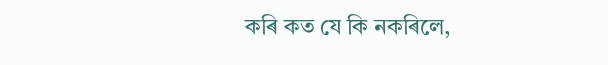কৰি কত যে কি নকৰিলে,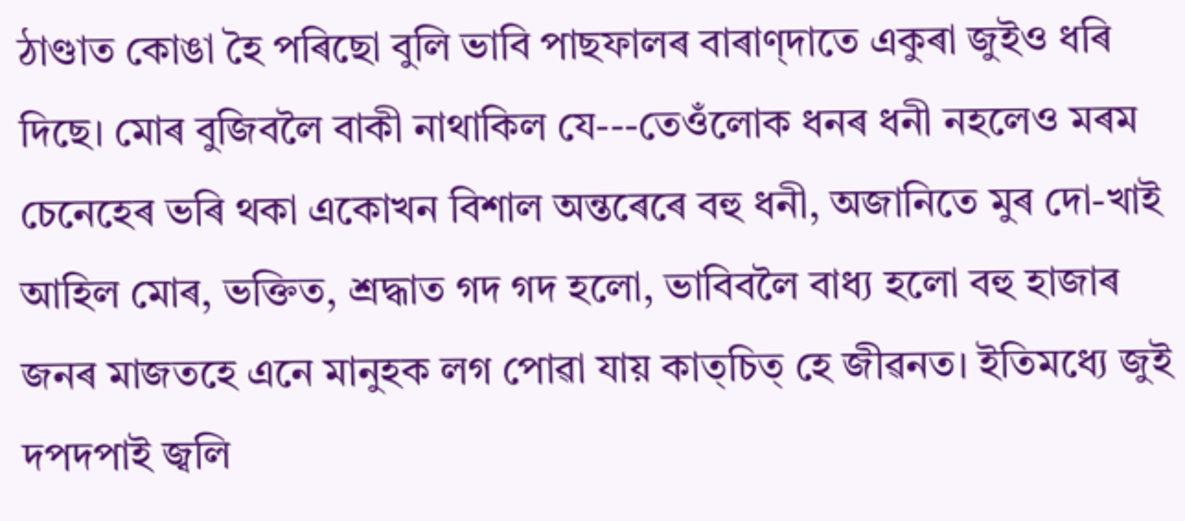ঠাণ্ডাত কোঙা হৈ পৰিছো বুলি ভাবি পাছফালৰ বাৰাণ্দাতে একুৰা জুইও ধৰি দিছে। মোৰ বুজিবলৈ বাকী নাথাকিল যে---তেওঁলোক ধনৰ ধনী নহলেও মৰম চেনেহেৰ ভৰি থকা একোখন বিশাল অন্তৰেৰে বহু ধনী, অজানিতে মুৰ দো-খাই আহিল মোৰ, ভক্তিত, শ্ৰদ্ধাত গদ গদ হলো, ভাবিবলৈ বাধ্য হলো বহু হাজাৰ জনৰ মাজতহে এনে মানুহক লগ পোৱা যায় কাত্চিত্ হে জীৱনত। ইতিমধ্যে জুই দপদপাই জ্বলি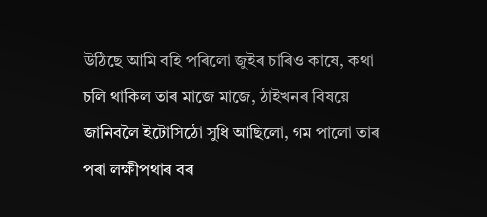উঠিছে আমি বহি পৰিলো জুইৰ চাৰিও কাষে, কথা চলি থাকিল তাৰ মাজে মাজে, ঠাইখনৰ বিষয়ে জানিবলৈ ইটোসিঠো সুধি আছিলো, গম পালো তাৰ পৰা লক্ষীপথাৰ বৰ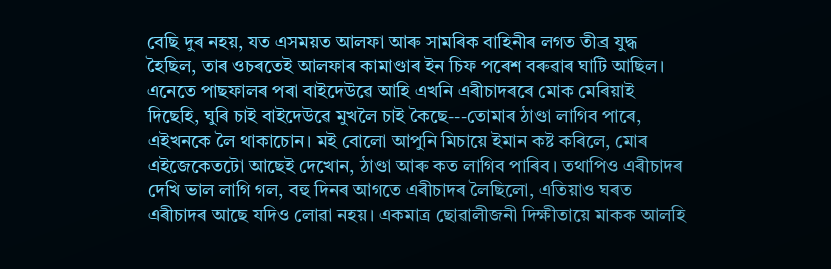বেছি দুৰ নহয়, যত এসময়ত আলফা আৰু সামৰিক বাহিনীৰ লগত তীব্ৰ যুদ্ধ হৈছিল, তাৰ ওচৰতেই আলফাৰ কামাণ্ডাৰ ইন চিফ পৰেশ বৰুৱাৰ ঘাটি আছিল। এনেতে পাছফালৰ পৰা বাইদেউৱে আহি এখনি এৰীচাদৰৰে মোক মেৰিয়াই দিছেহি, ঘুৰি চাই বাইদেউৱে মুখলৈ চাই কৈছে---তোমাৰ ঠাণ্ডা লাগিব পাৰে, এইখনকে লৈ থাকাচোন। মই বোলো আপুনি মিচায়ে ইমান কষ্ট কৰিলে, মোৰ এইজেকেতটো আছেই দেখোন, ঠাণ্ডা আৰু কত লাগিব পাৰিব। তথাপিও এৰীচাদৰ দেখি ভাল লাগি গল, বহু দিনৰ আগতে এৰীচাদৰ লৈছিলো, এতিয়াও ঘৰত এৰীচাদৰ আছে যদিও লোৱা নহয়। একমাত্ৰ ছোৱালীজনী দিক্ষীতায়ে মাকক আলহি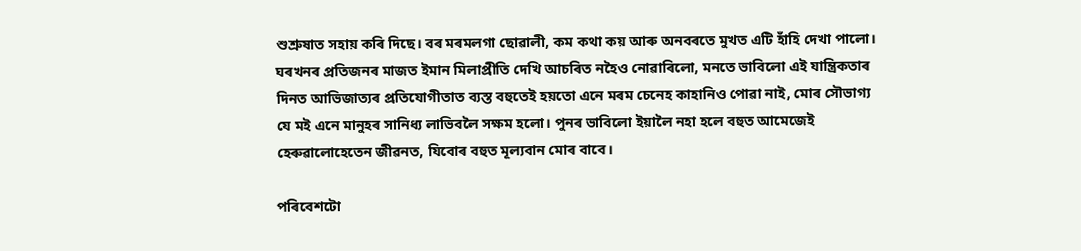শুশ্ৰুষাত সহায় কৰি দিছে। বৰ মৰমলগা ছোৱালী, কম কথা কয় আৰু অনবৰতে মুখত এটি হাঁহি দেখা পালো। ঘৰখনৰ প্ৰতিজনৰ মাজত ইমান মিলাপ্ৰীতি দেখি আচৰিত নহৈও নোৱাৰিলো, মনতে ভাবিলো এই যান্ত্ৰিকতাৰ দিনত আভিজাত্যৰ প্ৰতিযোগীতাত ব্যস্ত বহুতেই হয়তো এনে মৰম চেনেহ কাহানিও পোৱা নাই, মোৰ সৌভাগ্য যে মই এনে মানুহৰ সানিধ্য লাভিবলৈ সক্ষম হলো। পুনৰ ভাবিলো ইয়ালৈ নহা হলে বহুত আমেজেই হেৰুৱালোহেতেন জীৱনত, যিবোৰ বহুত মূল্যবান মোৰ বাবে।

পৰিবেশটো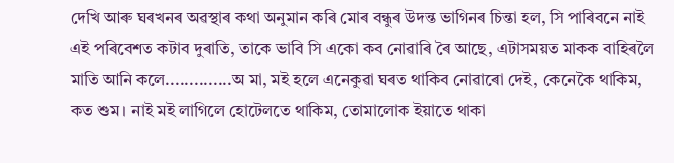দেখি আৰু ঘৰখনৰ অৱস্থাৰ কথা অনুমান কৰি মোৰ বন্ধুৰ উদন্ত ভাগিনৰ চিন্তা হল, সি পাৰিবনে নাই এই পৰিবেশত কটাব দুৰাতি, তাকে ভাবি সি একো কব নোৱাৰি ৰৈ আছে, এটাসময়ত মাকক বাহিৰলৈ মাতি আনি কলে..............অ মা, মই হলে এনেকুৱা ঘৰত থাকিব নোৱাৰো দেই, কেনেকৈ থাকিম, কত শুম। নাই মই লাগিলে হোটেলতে থাকিম, তোমালোক ইয়াতে থাকা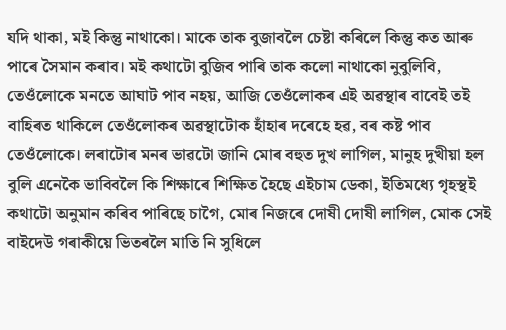যদি থাকা, মই কিন্তু নাথাকো। মাকে তাক বুজাবলৈ চেষ্টা কৰিলে কিন্তু কত আৰু পাৰে সৈমান কৰাব। মই কথাটো বুজিব পাৰি তাক কলো নাথাকো নুবুলিবি, তেওঁলোকে মনতে আঘাট পাব নহয়, আজি তেওঁলোকৰ এই অৱস্থাৰ বাবেই তই বাহিৰত থাকিলে তেওঁলোকৰ অৱস্থাটোক হাঁহাৰ দৰেহে হৱ, বৰ কষ্ট পাব তেওঁলোকে। লৰাটোৰ মনৰ ভাৱটো জানি মোৰ বহুত দুখ লাগিল, মানুহ দুখীয়া হল বুলি এনেকৈ ভাবিবলৈ কি শিক্ষাৰে শিক্ষিত হৈছে এইচাম ডেকা, ইতিমধ্যে গৃহস্থই কথাটো অনুমান কৰিব পাৰিছে চাগৈ, মোৰ নিজৰে দোষী দোষী লাগিল, মোক সেই বাইদেউ গৰাকীয়ে ভিতৰলৈ মাতি নি সুধিলে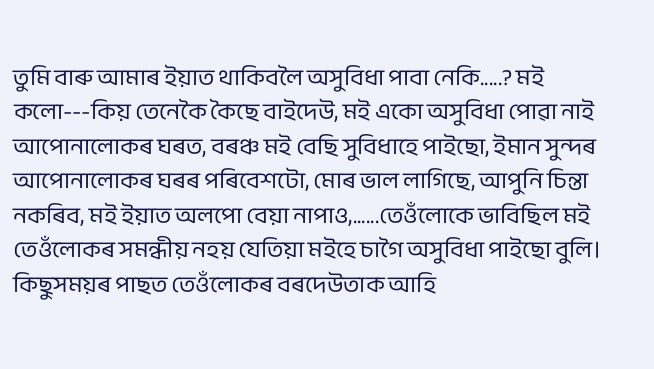তুমি বাৰু আমাৰ ইয়াত থাকিবলৈ অসুবিধা পাবা নেকি.....? মই কলো---কিয় তেনেকৈ কৈছে বাইদেউ, মই একো অসুবিধা পোৱা নাই আপোনালোকৰ ঘৰত, বৰঞ্চ মই বেছি সুবিধাহে পাইছো, ইমান সুন্দৰ আপোনালোকৰ ঘৰৰ পৰিবেশটো, মোৰ ভাল লাগিছে, আপুনি চিন্তা নকৰিব, মই ইয়াত অলপো বেয়া নাপাও,......তেওঁলোকে ভাবিছিল মই তেওঁলোকৰ সমন্ধীয় নহয় যেতিয়া মইহে চাগৈ অসুবিধা পাইছো বুলি। কিছুসময়ৰ পাছত তেওঁলোকৰ বৰদেউতাক আহি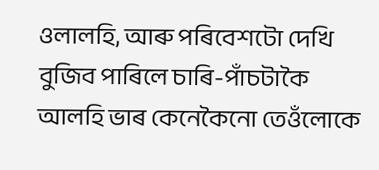ওলালহি, আৰু পৰিবেশটো দেখি বুজিব পাৰিলে চাৰি-পাঁচটাকৈ আলহি ভাৰ কেনেকৈনো তেওঁলোকে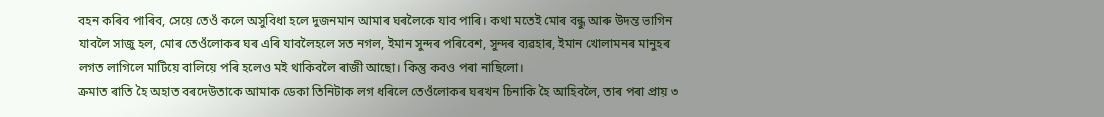বহন কৰিব পাৰিব, সেয়ে তেওঁ কলে অসুবিধা হলে দুজনমান আমাৰ ঘৰলৈকে যাব পাৰি। কথা মতেই মোৰ বন্ধু আৰু উদন্ত ভাগিন যাবলৈ সাজু হল, মোৰ তেওঁলোকৰ ঘৰ এৰি যাবলৈহলে সত নগল, ইমান সুন্দৰ পৰিবেশ, সুন্দৰ ব্যৱহাৰ, ইমান খোলামনৰ মানুহৰ লগত লাগিলে মাটিয়ে বালিয়ে পৰি হলেও মই থাকিবলৈ ৰাজী আছো। কিন্তু কবও পৰা নাছিলো।
ক্ৰমাত ৰাতি হৈ অহাত বৰদেউতাকে আমাক ডেকা তিনিটাক লগ ধৰিলে তেওঁলোকৰ ঘৰখন চিনাকি হৈ আহিবলৈ, তাৰ পৰা প্ৰায় ৩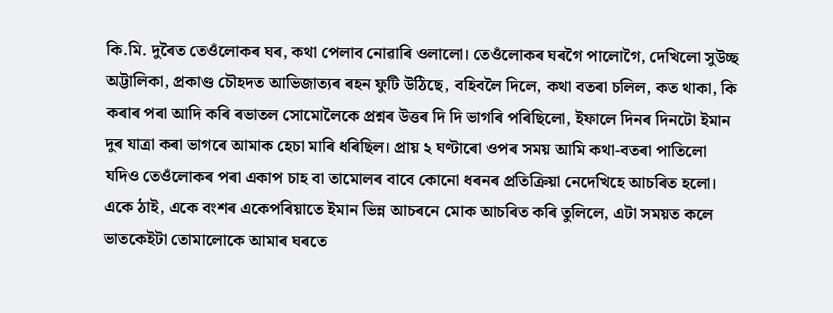কি.মি. দুৰৈত তেওঁলোকৰ ঘৰ, কথা পেলাব নোৱাৰি ওলালো। তেওঁলোকৰ ঘৰগৈ পালোগৈ, দেখিলো সুউচ্ছ অট্টালিকা, প্ৰকাণ্ড চৌহদত আভিজাত্যৰ ৰহন ফুটি উঠিছে, বহিবলৈ দিলে, কথা বতৰা চলিল, কত থাকা, কি কৰাৰ পৰা আদি কৰি ৰভাতল সোমোলৈকে প্ৰশ্নৰ উত্তৰ দি দি ভাগৰি পৰিছিলো, ইফালে দিনৰ দিনটো ইমান দুৰ যাত্ৰা কৰা ভাগৰে আমাক হেচা মাৰি ধৰিছিল। প্ৰায় ২ ঘণ্টাৰো ওপৰ সময় আমি কথা-বতৰা পাতিলো যদিও তেওঁলোকৰ পৰা একাপ চাহ বা তামোলৰ বাবে কোনো ধৰনৰ প্ৰতিক্ৰিয়া নেদেখিহে আচৰিত হলো। একে ঠাই, একে বংশৰ একেপৰিয়াতে ইমান ভিন্ন আচৰনে মোক আচৰিত কৰি তুলিলে, এটা সময়ত কলে ভাতকেইটা তোমালোকে আমাৰ ঘৰতে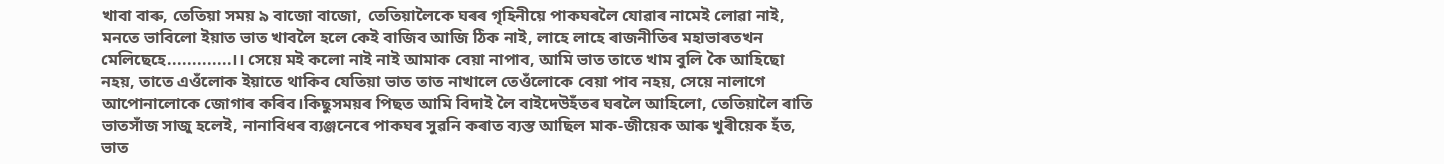খাবা বাৰু, তেতিয়া সময় ৯ বাজো বাজো, তেতিয়ালৈকে ঘৰৰ গৃহিনীয়ে পাকঘৰলৈ যোৱাৰ নামেই লোৱা নাই, মনতে ভাবিলো ইয়াত ভাত খাবলৈ হলে কেই বাজিব আজি ঠিক নাই, লাহে লাহে ৰাজনীতিৰ মহাভাৰতখন মেলিছেহে.............।। সেয়ে মই কলো নাই নাই আমাক বেয়া নাপাব, আমি ভাত তাতে খাম বুলি কৈ আহিছো নহয়, তাতে এওঁলোক ইয়াতে থাকিব যেতিয়া ভাত তাত নাখালে তেওঁলোকে বেয়া পাব নহয়, সেয়ে নালাগে আপোনালোকে জোগাৰ কৰিব।কিছুসময়ৰ পিছত আমি বিদাই লৈ বাইদেউহঁতৰ ঘৰলৈ আহিলো, তেতিয়ালৈ ৰাতি ভাতসাঁজ সাজু হলেই, নানাবিধৰ ব্যঞ্জনেৰে পাকঘৰ সুৱনি কৰাত ব্যস্ত আছিল মাক-জীয়েক আৰু খুৰীয়েক হঁত, ভাত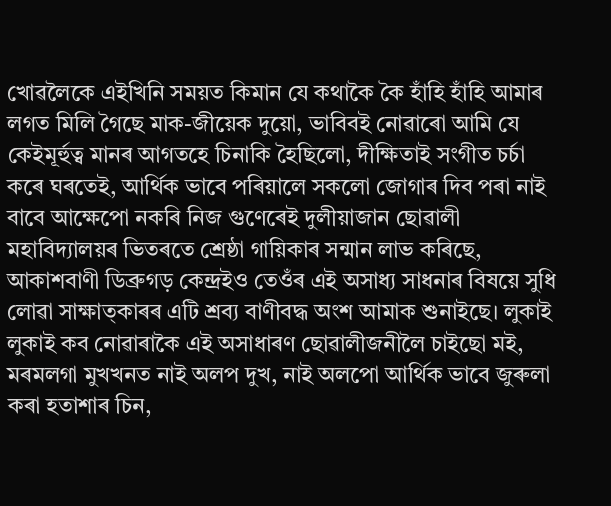খোৱলৈকে এইখিনি সময়ত কিমান যে কথাকৈ কৈ হাঁহি হাঁহি আমাৰ লগত মিলি গৈছে মাক-জীয়েক দুয়ো, ভাবিবই নোৱাৰো আমি যে কেইমূৰ্হুত্ব মানৰ আগতহে চিনাকি হৈছিলো, দীক্ষিতাই সংগীত চৰ্চা কৰে ঘৰতেই, আৰ্থিক ভাবে পৰিয়ালে সকলো জোগাৰ দিব পৰা নাই বাবে আক্ষেপো নকৰি নিজ গুণেৰেই দুলীয়াজান ছোৱালী মহাবিদ্যালয়ৰ ভিতৰতে শ্ৰেষ্ঠা গায়িকাৰ সন্মান লাভ কৰিছে, আকাশবাণী ডিব্ৰুগড় কেন্দ্ৰইও তেওঁৰ এই অসাধ্য সাধনাৰ বিষয়ে সুধি লোৱা সাক্ষাত্কাৰৰ এটি শ্ৰব্য বাণীবদ্ধ অংশ আমাক শুনাইছে। লুকাই লুকাই কব নোৱাৰাকৈ এই অসাধাৰণ ছোৱালীজনীলৈ চাইছো মই, মৰমলগা মুখখনত নাই অলপ দুখ, নাই অলপো আৰ্থিক ভাবে জুৰুলা কৰা হতাশাৰ চিন,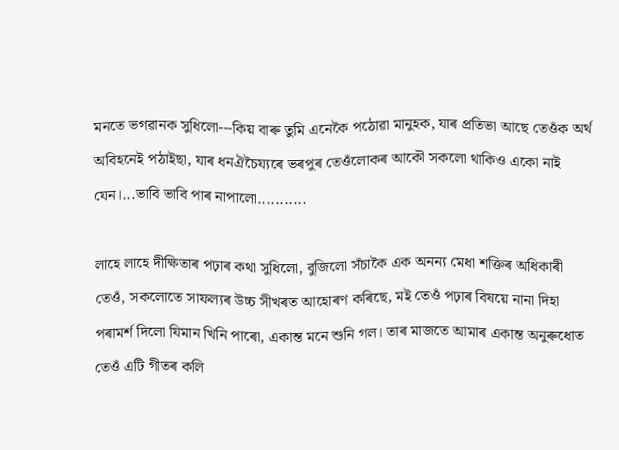মনতে ভগৱানক সুধিলো---কিয় বাৰু তুমি এনেকৈ পঠোৱা মানুহক, যাৰ প্ৰতিভা আছে তেওঁক অৰ্থ অবিহনেই পঠাইছা, যাৰ ধনঐচৈয্যৰে ভৰপুৰ তেওঁলোকৰ আকৌ সকলো থাকিও একো নাই যেন।...ভাবি ভাবি পাৰ নাপালো...........

লাহে লাহে দীক্ষিতাৰ পঢ়াৰ কথা সুধিলো, বুজিলো সঁচাকৈ এক অনন্য মেধা শক্তিৰ অধিকাৰী তেওঁ, সকলোতে সাফল্যৰ উচ্চ সীখৰত আহোৰণ কৰিছে, মই তেওঁ পঢ়াৰ বিষয়ে নানা দিহা পৰামৰ্শ দিলো যিমান খিনি পাৰো, একান্ত মনে শুনি গল। তাৰ মাজতে আমাৰ একান্ত অনুৰুধোত তেওঁ এটি গীতৰ কলি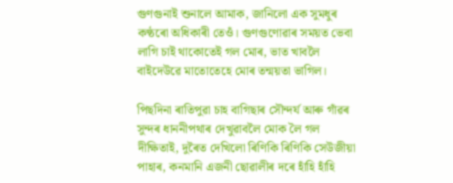গুণগুনাই শুনালে আমাক, জানিলো এক সুমধুৰ কণ্ঠৰো অধিকাৰী তেওঁ। গুণগুণোৱাৰ সময়ত ভেবা লাগি চাই থাকোতেই গল মোৰ, ভাত খাবলৈ বাইদেউৱে মাতোতেহে মোৰ তন্ময়তা ভাগিল।

পিছদিনা ৰাতিপুৱা চাহ বাগিছাৰ সৌন্দৰ্য আৰু গাঁৱৰ সুন্দৰ ধাননীপথাৰ দেখুৱাবলৈ মোক লৈ গল দীক্ষিতাই, দুৰৈত দেখিলো ৰিণিকি ৰিণিকি সেউজীয়া পাহাৰ, কনমানি এজনী ছোৱালীৰ দৰে হাঁহি হাঁহি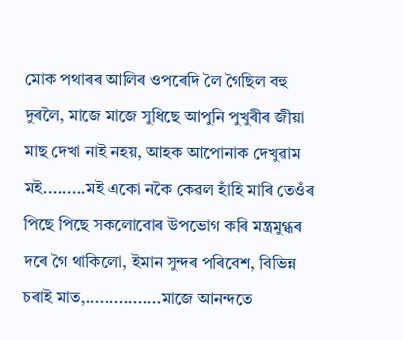মোক পথাৰৰ আলিৰ ওপৰেদি লৈ গৈছিল বহু দুৰলৈ, মাজে মাজে সুধিছে আপুনি পুখুৰীৰ জীয়া মাছ দেখা নাই নহয়, আহক আপোনাক দেখুৱাম মই.........মই একো নকৈ কেৱল হাঁহি মাৰি তেওঁৰ পিছে পিছে সকলোবোৰ উপভোগ কৰি মন্ত্ৰমুগ্ধৰ দৰে গৈ থাকিলো, ইমান সুন্দৰ পৰিবেশ, বিভিন্ন চৰাই মাত,................মাজে আনন্দতে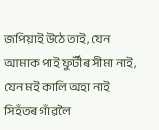জপিয়াই উঠে তাই, যেন আমাক পাই ফুৰ্টীৰ সীমা নাই, যেন মই কালি অহা নাই সিহঁতৰ গাঁৱলৈ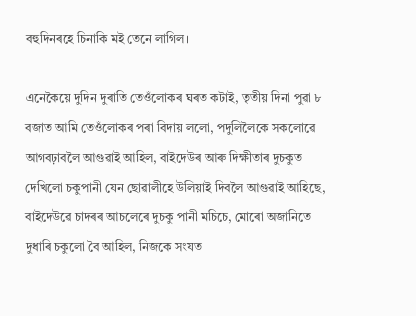বহুদিনৰহে চিনাকি মই তেনে লাগিল।

এনেকৈয়ে দুদিন দুৰাতি তেওঁলোকৰ ঘৰত কটাই, তৃতীয় দিনা পুৱা ৮ বজাত আমি তেওঁলোকৰ পৰা বিদায় ললো, পদুলিলৈকে সকলোৱে আগবঢ়াবলৈ আগুৱাই আহিল, বাইদেউৰ আৰু দিক্ষীতাৰ দুচকুত দেখিলো চকুপানী যেন ছোৱালীহে উলিয়াই দিবলৈ আগুৱাই আহিছে, বাইদেউৱে চাদৰৰ আচলেৰে দুচকু পানী মচিচে, মোৰো অজানিতে দুধাৰি চকুলো বৈ আহিল, নিজকে সংযত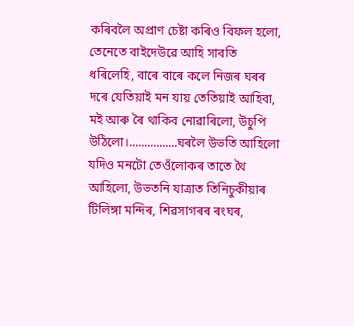কৰিবলৈ অপ্ৰাণ চেষ্টা কৰিও বিফল হলো, তেনেতে বাইদেউৱে আহি সাবতি ধৰিলেহি, বাৰে বাৰে কলে নিজৰ ঘৰৰ দৰে যেতিয়াই মন যায় তেতিয়াই আহিবা, মই আৰু ৰৈ থাকিব নোৱাৰিলো, উচুপি উঠিলো।................ঘৰলৈ উভতি আহিলো যদিও মনটো তেওঁলোকৰ তাতে থৈ আহিলো, উভতনি যাত্ৰাত তিনিচুকীয়াৰ টিলিঙ্গা মন্দিৰ, শিৱসাগৰৰ ৰংঘৰ,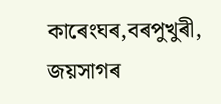কাৰেংঘৰ,বৰপুখুৰী, জয়সাগৰ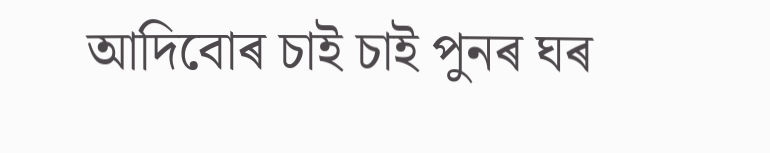আদিবোৰ চাই চাই পুনৰ ঘৰ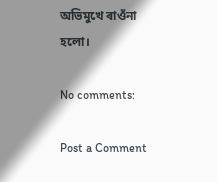অভিমুখে ৰাওঁনা হলো।

No comments:

Post a Comment